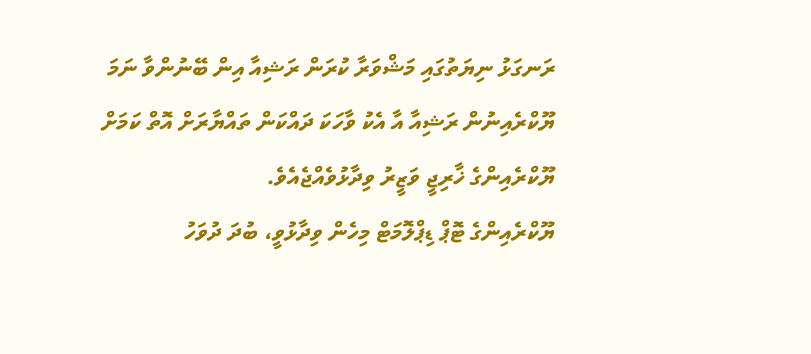ރަނގަޅު ނިޔަތުގައި މަޝްވަރާ ކުރަން ރަޝިއާ އިން ބޭނުންވާ ނަމަ ޔޫކްރެއިނުން ރަޝިއާ އާ އެކު ވާހަކަ ދައްކަން ތައްޔާރަށް އޮތް ކަމަށް ޔޫކްރެއިންގެ ޚާރިޖީ ވަޒީރު ވިދާޅުވެއްޖެއެވެ.
ޔޫކްރެއިންގެ ޓޮޕް ޑިޕްލޮމަޓް މިހެން ވިދާޅުވީ، ބުދަ ދުވަހު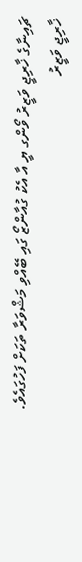ޗައިނާގެ ޚާރިޖީ ވަޒީރު ވޯންގ ޔީ އާ އެކު ގުއާންޒޯ ގައި ބޭއްވި މަޝްވަރާ ތަކަށް ފަހުގައެވެ.
ޚާރިޖީ ވަޒީރު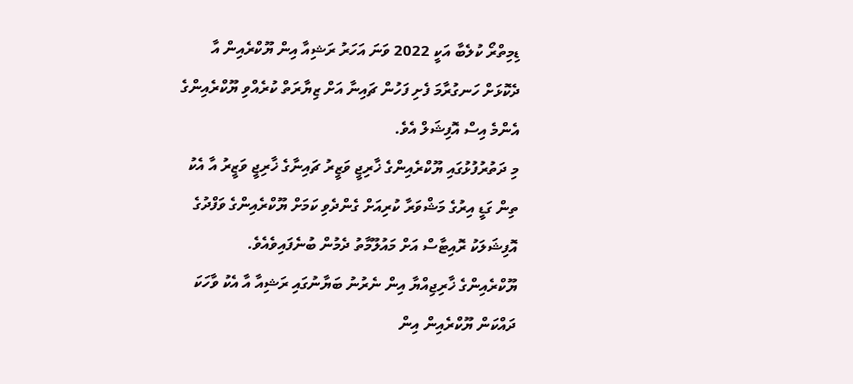ޑިމިތްރޯ ކުލެބާ އަކީ 2022 ވަނަ އަހަރު ރަޝިއާ އިން ޔޫކްރެއިން އާ ދެކޮޅަށް ހަނގުރާމަ ފެށި ފަހުން ޗައިނާ އަށް ޒިޔާރަތް ކުރެއްވި ޔޫކްރެއިންގެ އެންމެ އިސް އޮފިޝަލް އެވެ.
މި ދަތުރުފުޅުގައި ޔޫކްރެއިންގެ ޚާރިޖީ ވަޒީރު ޗައިނާގެ ޚާރިޖީ ވަޒީރު އާ އެކު ތިން ގަޑީ އިރުގެ މަޝްވަރާ ކުރިއަށް ގެންދެވި ކަމަށް ޔޫކްރެއިންގެ ވަފްދުގެ އޮފިޝަލަކު ރޮއިޓާސް އަށް މައުލޫމާތު ދެމުން ބުނެފައިވެއެވެ.
ޔޫކްރެއިންގެ ޚާރިޖިއްޔާ އިން ނެރުނު ބަޔާނުގައި ރަޝިއާ އާ އެކު ވާހަކަ ދައްކަން ޔޫކްރެއިން އިން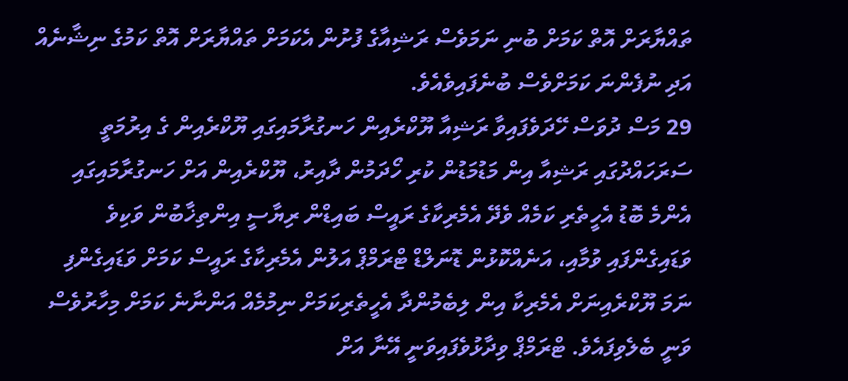ތައްޔާރަށް އޮތް ކަމަށް ބުނި ނަމަވެސް ރަޝިއާގެ ފުށުން އެކަމަށް ތައްޔާރަށް އޮތް ކަމުގެ ނިޝާނެއް އަދި ނުފެންނަ ކަމަށްވެސް ބުނެފައިވެއެވެ.
29 މަސް ދުވަސް ހޭދަވެފައިވާ ރަޝިއާ ޔޫކްރެއިން ހަނގުރާމައިގައި ޔޫކްރެއިން ގެ އިރުމަތީ ސަރަހައްދުގައި ރަޝިއާ އިން މަޑުމަޑުން ކުރި ހޯދަމުން ދާއިރު، ޔޫކްރެއިން އަށް ހަނގުރާމައިގައި އެންމެ ބޮޑު އެހީތެރި ކަމެއް ވެދޭ އެމެރިކާގެ ރައީސް ބައިޑްން ރިޔާސީ އިންތިޚާބުން ވަކިވެ ވަޑައިގެންފައި ވުމާއި، އަނެއްކޮޅުން ޑޮނަލްޑް ޓްރަމްޕް އަލުން އެމެރިކާގެ ރައީސް ކަމަށް ވަޑައިގެންފި ނަމަ ޔޫކްރެއިނަށް އެމެރިކާ އިން ލިބެމުންދާ އެހީތެރިކަމަށް ނިމުމެއް އަންނާނެ ކަމަށް މިހާރުވެސް ވަނީ ބެލެވިފައެވެ. ޓްރަމްޕް ވިދާޅުވެފައިވަނީ އޭނާ އަށް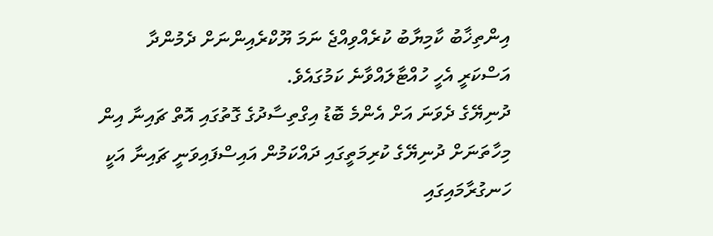އިންތިޚާބު ކާމިޔާބު ކުރެއްވިއްޖެ ނަމަ ޔޫކްރެއިންނަށް ދެމުންދާ އަސްކަރީ އެހީ ހުއްޓާލައްވާނެ ކަމުގައެވެ.
ދުނިޔޭގެ ދެވަނަ އަށް އެންމެ ބޮޑު އިގްތިސާދުގެ ގޮތުގައި އޮތް ޗައިނާ އިން މިހާތަނަށް ދުނިޔޭގެ ކުރިމަތީގައި ދައްކަމުން އައިސްފައިވަނީ ޗައިނާ އަކީ ހަނގުރާމައިގައި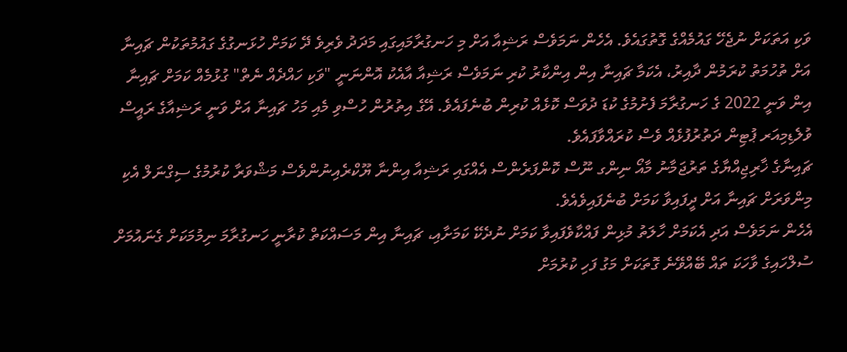ވަކި އަތަކަށް ނުޖެހޭ ގައުމެއްގެ ގޮތުގައެވެ. އެހެން ނަމަވެސް ރަޝިއާ އަށް މި ހަނގުރާމައިގައި މަދަދު ވެރިވެ ދޭ ކަމަށް ހުޅަނގުގެ ގައުމުތަކުން ޗައިނާ އަށް ތުހުމަތު ކުރަމުން ދާއިރު، އެކަމާ ޗައިނާ އިން އިންކާރު ކުރި ނަމަވެސް ރަޝިއާ އާއެކު އޮންނަނީ "ވަކި ހައްދެއް ނެތް" ގުޅުމެއް ކަމަށް ޗައިނާ އިން ވަނީ 2022 ގެ ހަނގުރާމަ ފެށުމުގެ ކުޑަ ދުވަސް ކޮޅެއް ކުރިން ބުނެފައެވެ. އޭގެ އިތުރުން ހުސްވި މެއި މަހު ޗައިނާ އަށް ވަނީ ރަޝިއާގެ ރައީސް ވުލެޑިމިއަރ ޕުޓިން ދަތުރުފުޅެއް ވެސް ކުރައްވާފައެވެ.
ޗައިނާގެ ޚާރިޖިއްޔާގެ ތަރުޖަމާނު މާއޯ ނިންގ ނޫސް ކޮންފަރެންސް އެއްގައި ރަޝިއާ އިންނާ ޔޫކްރެއިނުންވެސް މަޝްވަރާ ކުރުމުގެ ސިގްނަލް އެކި މިންވަރަށް ޗައިނާ އަށް ދީފައިވާ ކަމަށް ބުނެފައިވެއެވެ.
އެހެން ނަމަވެސް އަދި އެކަމަށް ހާލަތު މުޅިން ފައްކާވެފައިވާ ކަމަށް ނުދެކޭ ކަމަށާއި، ޗައިނާ އިން މަސައްކަތް ކުރާނީ ހަނގުރާމަ ނިމުމަކަށް ގެނައުމަށް ސުލްހައިގެ ވާހަކަ ތައް ބޭއްވޭނެ ގޮތަކަށް މަގު ފަހި ކުރުމަށް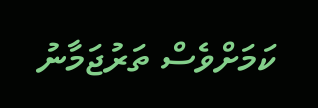ކަމަށްވެސް ތަރުޖަމާނު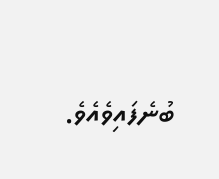ބުނެފައިވެއެވެ.